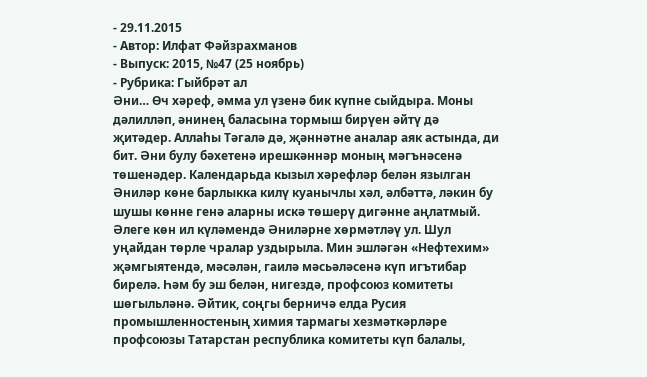- 29.11.2015
- Автор: Илфат Фәйзрахманов
- Выпуск: 2015, №47 (25 ноябрь)
- Рубрика: Гыйбрәт ал
Әни… Өч хәреф, әмма ул үзенә бик күпне сыйдыра. Моны дәлилләп, әнинең баласына тормыш бирүен әйтү дә җитәдер. Аллаһы Тәгалә дә, җәннәтне аналар аяк астында, ди бит. Әни булу бәхетенә ирешкәннәр моның мәгънәсенә төшенәдер. Календарьда кызыл хәрефләр белән язылган Әниләр көне барлыкка килү куанычлы хәл, әлбәттә, ләкин бу шушы көнне генә аларны искә төшерү дигәнне аңлатмый. Әлеге көн ил күләмендә Әниләрне хөрмәтләү ул. Шул уңайдан төрле чралар уздырыла. Мин эшләгән «Нефтехим» җәмгыятендә, мәсәлән, гаилә мәсьәләсенә күп игътибар бирелә. Һәм бу эш белән, нигездә, профсоюз комитеты шөгыльләнә. Әйтик, соңгы берничә елда Русия промышленностеның химия тармагы хезмәткәрләре профсоюзы Татарстан республика комитеты күп балалы,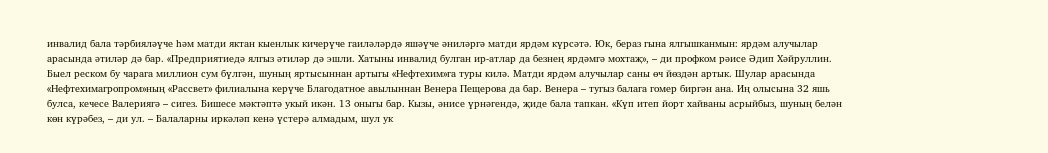инвалид бала тәрбияләүче һәм матди яктан кыенлык кичерүче гаиләләрдә яшәүче әниләргә матди ярдәм күрсәтә. Юк, бераз гына ялгышканмын: ярдәм алучылар арасында әтиләр дә бар. «Предприятиедә ялгыз әтиләр дә эшли. Хатыны инвалид булган ир-атлар да безнең ярдәмгә мохтаҗ», – ди профком рәисе Әдип Хәйруллин. Быел реском бу чарага миллион сум бүлгән, шуның яртысыннан артыгы «Нефтехим»га туры килә. Матди ярдәм алучылар саны өч йөздән артык. Шулар арасында «Нефтехимагропром»ның «Рассвет» филиалына керүче Благодатное авылыннан Венера Пещерова да бар. Венера – тугыз балага гомер биргән ана. Иң олысына 32 яшь булса, кечесе Валериягә – сигез. Бишесе мәктәптә укый икән. 13 оныгы бар. Кызы, әнисе үрнәгендә, җиде бала тапкан. «Күп итеп йорт хайваны асрыйбыз, шуның белән көн күрәбез, – ди ул. – Балаларны иркәләп кенә үстерә алмадым, шул ук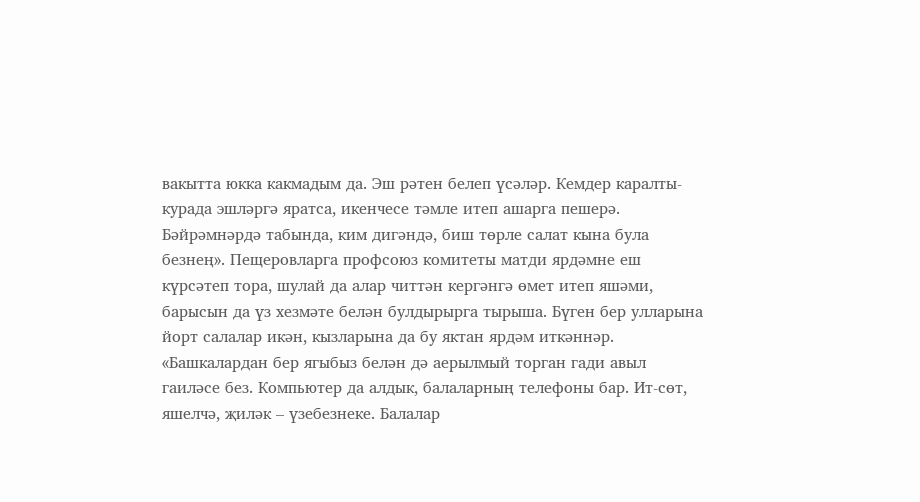вакытта юкка какмадым да. Эш рәтен белеп үсәләр. Кемдер каралты-курада эшләргә яратса, икенчесе тәмле итеп ашарга пешерә. Бәйрәмнәрдә табында, ким дигәндә, биш төрле салат кына була безнең». Пещеровларга профсоюз комитеты матди ярдәмне еш күрсәтеп тора, шулай да алар читтән кергәнгә өмет итеп яшәми, барысын да үз хезмәте белән булдырырга тырыша. Бүген бер улларына йорт салалар икән, кызларына да бу яктан ярдәм иткәннәр. «Башкалардан бер ягыбыз белән дә аерылмый торган гади авыл гаиләсе без. Компьютер да алдык, балаларның телефоны бар. Ит-сөт, яшелчә, җиләк – үзебезнеке. Балалар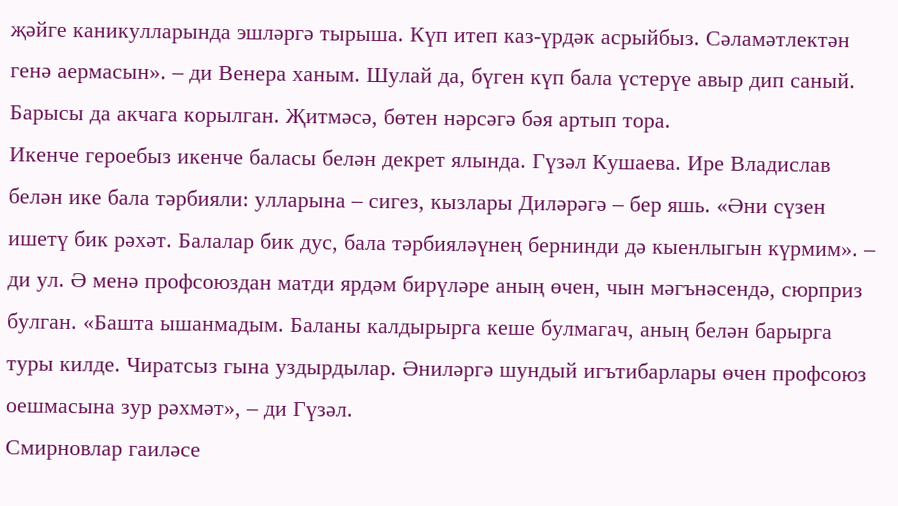җәйге каникулларында эшләргә тырыша. Күп итеп каз-үрдәк асрыйбыз. Сәламәтлектән генә аермасын». – ди Венера ханым. Шулай да, бүген күп бала үстерүе авыр дип саный. Барысы да акчага корылган. Җитмәсә, бөтен нәрсәгә бәя артып тора.
Икенче героебыз икенче баласы белән декрет ялында. Гүзәл Кушаева. Ире Владислав белән ике бала тәрбияли: улларына – сигез, кызлары Диләрәгә – бер яшь. «Әни сүзен ишетү бик рәхәт. Балалар бик дус, бала тәрбияләүнең бернинди дә кыенлыгын күрмим». – ди ул. Ә менә профсоюздан матди ярдәм бирүләре аның өчен, чын мәгънәсендә, сюрприз булган. «Башта ышанмадым. Баланы калдырырга кеше булмагач, аның белән барырга туры килде. Чиратсыз гына уздырдылар. Әниләргә шундый игътибарлары өчен профсоюз оешмасына зур рәхмәт», – ди Гүзәл.
Смирновлар гаиләсе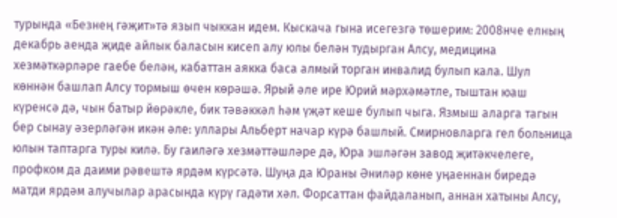турында «Безнең гәҗит»тә язып чыккан идем. Кыскача гына исегезгә төшерим: 2008нче елның декабрь аенда җиде айлык баласын кисеп алу юлы белән тудырган Алсу, медицина хезмәткәрләре гаебе белән, кабаттан аякка баса алмый торган инвалид булып кала. Шул көннән башлап Алсу тормыш өчен көрәшә. Ярый әле ире Юрий мәрхәмәтле, тыштан юаш күренсә дә, чын батыр йөрәкле, бик тәвәккәл һәм үҗәт кеше булып чыга. Язмыш аларга тагын бер сынау әзерләгән икән әле: уллары Альберт начар күрә башлый. Смирновларга гел больница юлын таптарга туры килә. Бу гаиләгә хезмәттәшләре дә, Юра эшләгән завод җитәкчелеге, профком да даими рәвештә ярдәм күрсәтә. Шуңа да Юраны Әниләр көне уңаеннан биредә матди ярдәм алучылар арасында күрү гадәти хәл. Форсаттан файдаланып, аннан хатыны Алсу,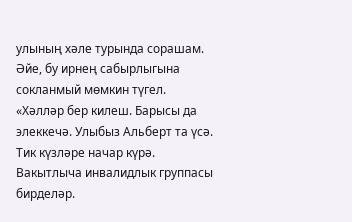улының хәле турында сорашам. Әйе, бу ирнең сабырлыгына сокланмый мөмкин түгел. «Хәлләр бер килеш. Барысы да элеккечә. Улыбыз Альберт та үсә. Тик күзләре начар күрә. Вакытлыча инвалидлык группасы бирделәр.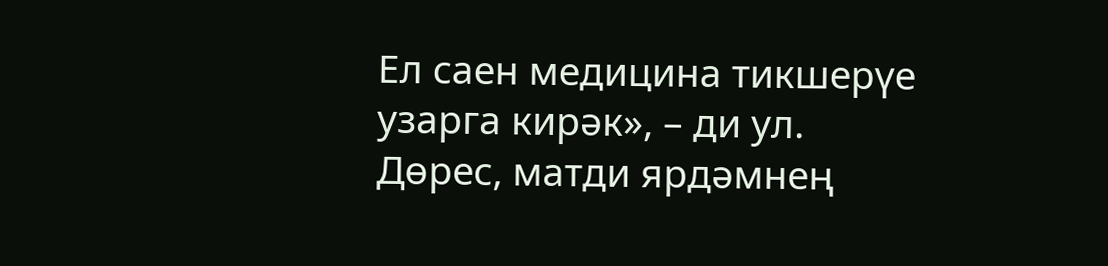Ел саен медицина тикшерүе узарга кирәк», – ди ул.
Дөрес, матди ярдәмнең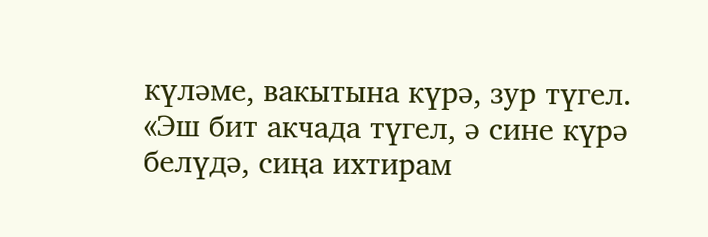күләме, вакытына күрә, зур түгел. «Эш бит акчада түгел, ә сине күрә белүдә, сиңа ихтирам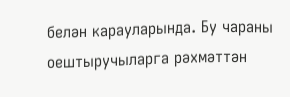белән карауларында. Бу чараны оештыручыларга рәхмәттән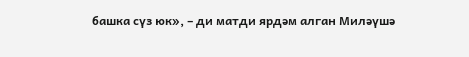башка сүз юк», – ди матди ярдәм алган Миләүшә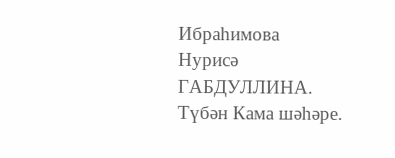Ибраһимова
Нурисә ГАБДУЛЛИНА.
Түбән Кама шәһәре.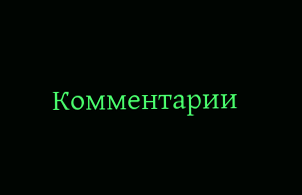Комментарии